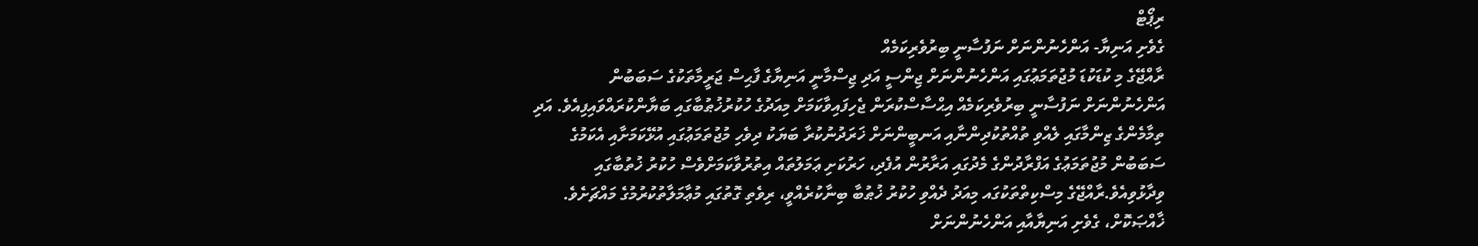ރިޕޯޓް
ގެވެށި އަނިޔާ- އަންހެނުންނަށް ނަފުސާނީ ބިރުވެރިކަމެއް
ރާއްޖޭގެ މި ކުޑަކުޑަ މުޖުތަމަޢުގައި އަންހެނުންނަށް ޖިންސީ އަދި ޖިސްމާނީ އަނިޔާގެ ފާޙިސް ޖަރީމާތަކުގެ ސަބަބުން އަންހެނުންނަށް ނަފުސާނީ ބިރުވެރިކަމެއް އިޙްސާސްކުރަން ޖެހިފައިވާކަމަށް މިއަދުގެ ހުކުރުޚުޠުބާގައި ބަޔާންކުރައްވައިފިއެވެ. އަދި ތިމާމެންގެ ޒިންމާގައި ލެއްވި ތުއްތުކުދިންނާއި އަނބީންނަށް ޚަރަދުނުކުރާ ބަޔަކު ދިވެހި މުޖުތަމަޢުގައި އުޅޭކަމަށާއި އެކަމުގެ ސަބަބުން މުޖުތަމަޢުގެ އަފްރާދުންގެ މެދުގައި އަރާރުން އުފެދި، ހަރުކަށި ޢަމަލުތައް އިތުރުވާކަމަށްވެސް ހުކުރު ޚުތުބާގައި ވިދާޅުވިއެވެ.ރާއްޖޭގެ މިސްކިތްތަކުގައ މިއަދު ދެއްވި ހުކުރު ޚުޠުބާ ބިނާކުރެއްވީ، ރިވެތި ގޮތުގައި މުޢާމަލާތުކުރުމުގެ މައްޗަށެވެ. ޚާއްޞަކޮށް، ގެވެށި އަނިޔާއާއި އަންހެނުންނަށް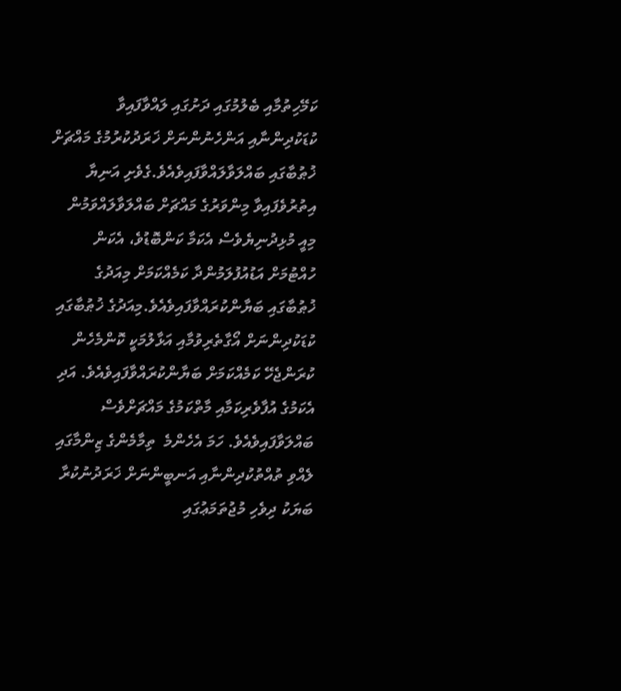ކަމޭހިތުމާއި ބެލުމުގައި ދަށުގައި ލައްވާފައިވާ ކުޑަކުދިންނާއި އަންހެނުންނަށް ޚަރަދުކުރުމުގެ މައްޗަށް ޚުޠުބާގައި ބައްލަވާލައްވާފައިވެއެވެ.ގެވެށި އަނިޔާ އިތުރުވެފައިވާ މިންވަރުގެ މައްޗަށް ބައްލަވާލައްވަމުން މިއީ މުޅިދުނިޔެވެސް އެކަމާ ކަންބޮޑުވެ، އެކަން ހުއްޓުމަށް އަޑުއުފުލަމުންދާ ކަމެއްކަމަށް މިއަދުގެ ޚުޠުބާގައި ބަޔާންކުރައްވާފައިވެއެވެ.މިއަދުގެ ޚުޠުބާގައި ކުޑަކުދިންނަށް އޯގާތެރިވުމާއި އަޅާލުމަކީ ކޮންމެހެން ކުރަންޖެހޭ ކަމެއްކަމަށް ބަޔާންކުރައްވާފައިވެއެވެ. އަދި އެކަމުގެ އުފާވެރިކަމާއި މާތްކަމުގެ މައްޗަށްވެސް ބައްލަވާފައިވެއެވެ. ހަމަ އެހެންމެ  ތިމާމެންގެ ޒިންމާގައި ލެއްވި ތުއްތުކުދިންނާއި އަނބީންނަށް ޚަރަދުނުކުރާ ބަޔަކު ދިވެހި މުޖުތަމަޢުގައި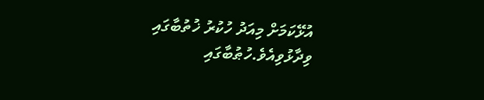އުޅޭކަމަށް މިއަދު ހުކުރު ޚުތުބާގައި ވިދާޅުވިއެވެ.ހުޠުބާގައި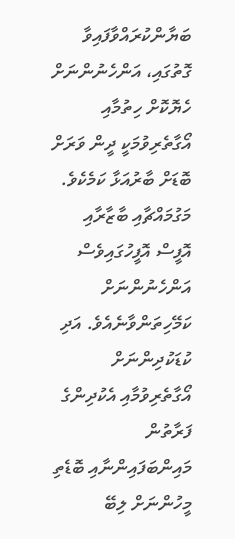ބަޔާންކުރައްވާފައިވާ ގޮތުގައި، އަންހެނުންނަށް ހެޔޮކޮށް ހިތުމާއި އޯގާތެރިވުމަކީ ދީން ވަރަށް ބޮޑަށް ބާރުއަޅާ ކަމެކެވެ. މަގުމައްޗާއި ބާޒާރާއި އޮފީސް އޮފީހުގައިވެސް އަންހެނުންނަށް ކަމޭހިތަންވާނެއެވެ. އަދި ކުޑަކުދިންނަށް އޯގާތެރިވުމާއި އެކުދިންގެ ފަރާތުން މައިންބަފައިންނާއި ބޮޑެތި މީހުންނަށް ލިބޭ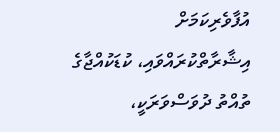އުފާވެރިކަމަށް އިޝާރާތްކުރައްވައި، ކުޑަކުއްޖާގެ ތުއްތު ދުވަސްވަރަކީ،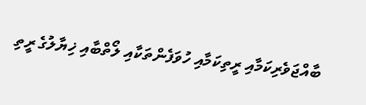ބާއްޖަވެރިކަމާއި ރީތިކަމާއި ހުވަފެންތަކާއި ލޯތްބާއި ޚިޔާލުގެ ރީތި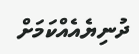ދުނިޔެއެއްކަމަށް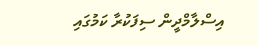އިސްލާމްދީން ސިފަކުރާ ކަމުގައި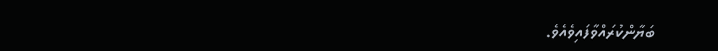ބަޔާންކުރައްވާފައިވެއެވެ.